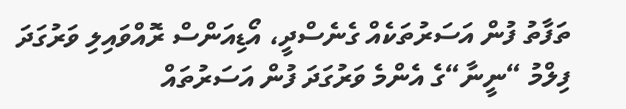ތަފާތު ފުން އަސަރުތަކެއް ގެނެސްދީ، އޯޑިއަންސް ރޮއްވައިލި ވަރުގަދަ ފިލްމު “ނީނާ“ގެ އެންމެ ވަރުގަދަ ފުން އަސަރުތައް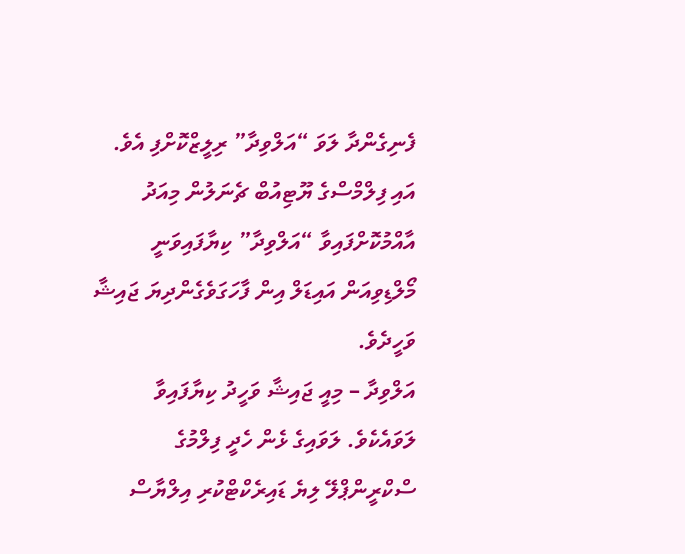ފެނިގެންދާ ލަވަ “އަލްވިދާ” ރިލީޒްކޮށްފި އެވެ. އައި ފިލްމްސްގެ ޔޫޓިއުބް ޗެނަލުން މިއަދު އާއްމުކޮށްފައިވާ “އަލްވިދާ” ކިޔާފައިވަނީ މޯލްޑިވިއަން އައިޑަލް އިން ފާހަގަވެގެންދިޔަ ޖައިޝާ ވަހީދެވެ.
އަލްވިދާ – މިއީ ޖައިޝާ ވަހީދު ކިޔާފައިވާ ލަވައެކެވެ. ލަވައިގެ ޅެން ހެދީ ފިލްމުގެ ސްކްރީންޕްލޭ ލިޔެ ޑައިރެކްޓްކުރި އިލްޔާސް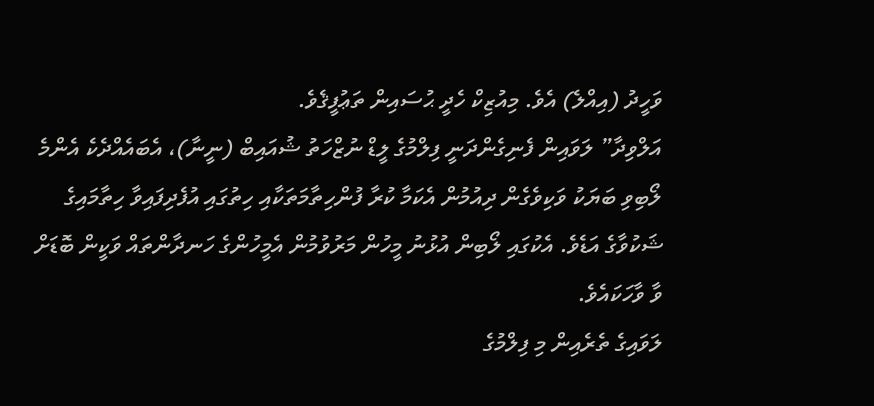ވަހީދު (އިއްލެ) އެވެ. މިއުޒިކް ހެދީ ޙުސައިން ތަޢުފީޤެވެ.
އަލްވިދާ” ލަވައިން ފެނިގެންދަނީ ފިލްމުގެ ލީޑް ނުޒްހަތު ޝުއައިބް (ނީނާ)، އެބައެއްދެކެ އެންމެ ލޯބިވި ބަޔަކު ވަކިވެގެން ދިއުމުން އެކަމާ ކުރާ ފުންހިތާމަތަކާއި ހިތުގައި އުފެދިފައިވާ ހިތާމައިގެ ޝަކުވާގެ އަޑެވެ. އެކުގައި ލޯބިން އުޅުނު މީހުން މަރުވުމުން އެމީހުންގެ ހަނދާންތައް ވަކީން ބޮޑަށް ވާ ވާހަކައެވެ.
ލަވައިގެ ތެރެއިން މި ފިލްމުގެ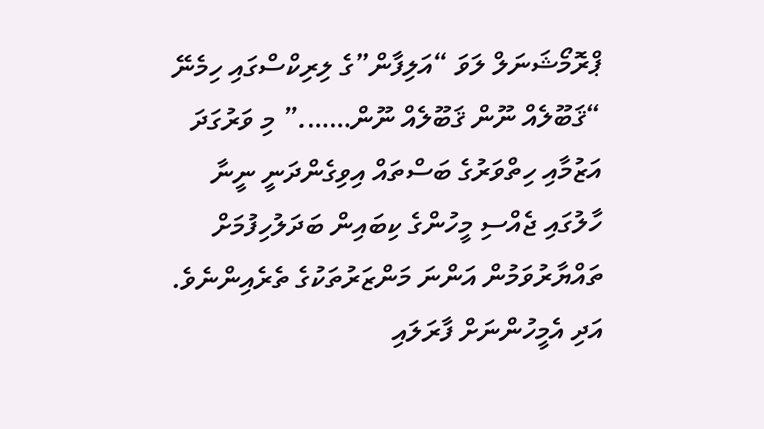ޕްރޮމޯޝަނަލް ލަވަ “އަލިފާން”ގެ ލިރިކްސްގައި ހިމެނޭ “ޤަބޫލެއް ނޫން ޤަބޫލެއް ނޫން…….” މި ވަރުގަދަ އަޒުމާއި ހިތްވަރުގެ ބަސްތައް އިވިގެންދަނީ ނީނާ ހާލުގައި ޖެއްސި މީހުންގެ ކިބައިން ބަދަލުހިފުމަށް ތައްޔާރުވަމުން އަންނަ މަންޒަރުތަކުގެ ތެރެއިންނެވެ. އަދި އެމީހުންނަށް ފާރަލައި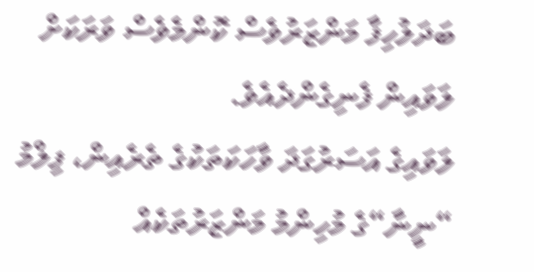ބަދަލުހިފާ މަންޒަރުވެސް ކޮންމެވެސް ވަރަކަށް ލަވައިން ފެނިގެންދެއެވެ.
ލަވައިގެ އަސަރުގަދަ ވާހަކަތަކުގެ ތެރެއިން، ފިލްމު “ނީނާ“ގެ މުހިންމު މަންޒަރުތަކެއް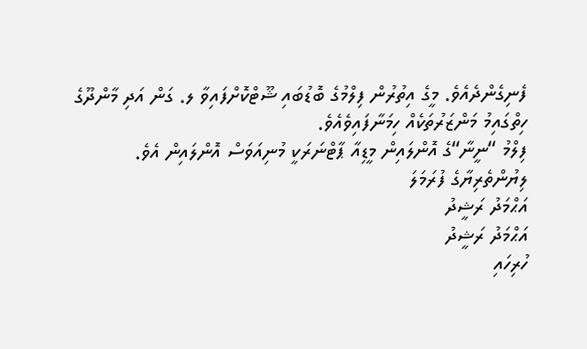ފެނިގެންދެއެވެ. މީގެ އިތުރުން ފިލްމުގެ ބޮޑުބައި ޝޫޓްކޮށްފައިވާ ލ. ގަން އަދި މާންދޫގެ ހިތްގައިމު މަންޒަރުތަކެއް ހިމަނާފައިވެއެވެ.
ފިލްމު “ނީނާ“ގެ އޮންލައިން މީޑިއާ ޕާޓްނަރަކީ މުނިއަވަސް އޮންލައިން އެވެ.
ލިޔުންތެރިޔާގެ ފުރަމަލަ
އަޙްމަދު ރަޝީދު
އަޙްމަދު ރަޝީދު
ހުރިހައި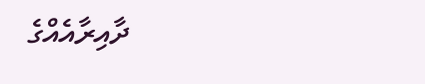ދާއިރާއެއްގެ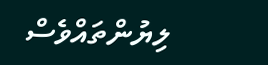ލިޔުންތައްވެސް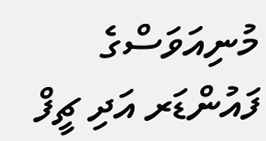މުނިއަވަސްގެ ފައުންޑަރ އަދި ޗީފް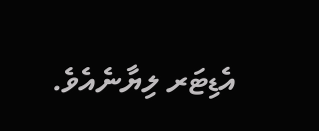އެޑިޓަރ ލިޔާނެއެވެ.